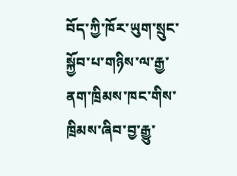བོད་ཀྱི་ཁོར་ཡུག་སྲུང་སྐྱོབ་པ་གཉིས་ལ་རྒྱ་ནག་ཁྲིམས་ཁང་གིས་ཁྲིམས་ཞིབ་བྱ་རྒྱུ་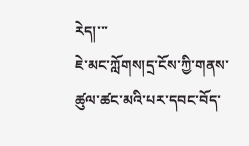རེད།་་་
ཇེ་མང་ཀློགས།དྲ་ངོས་ཀྱི་གནས་ཚུལ་ཚང་མའི་པར་དབང་བོད་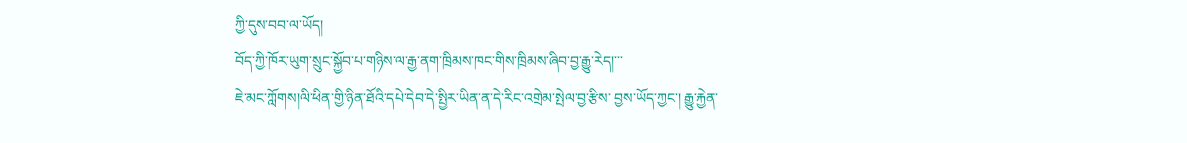ཀྱི་དུས་བབ་ལ་ཡོད།
བོད་ཀྱི་ཁོར་ཡུག་སྲུང་སྐྱོབ་པ་གཉིས་ལ་རྒྱ་ནག་ཁྲིམས་ཁང་གིས་ཁྲིམས་ཞིབ་བྱ་རྒྱུ་རེད།་་་
ཇེ་མང་ཀློགས།ལི་ཕིན་གྱི་ཉིན་ཐོའི་དཔེ་དེབ་དེ་སྤྱིར་ཡིན་ན་དེ་རིང་འགྲེམ་སྤེལ་བྱ་རྩིས་ བྱས་ཡོད་ཀྱང་། རྒྱུ་རྐྱེན་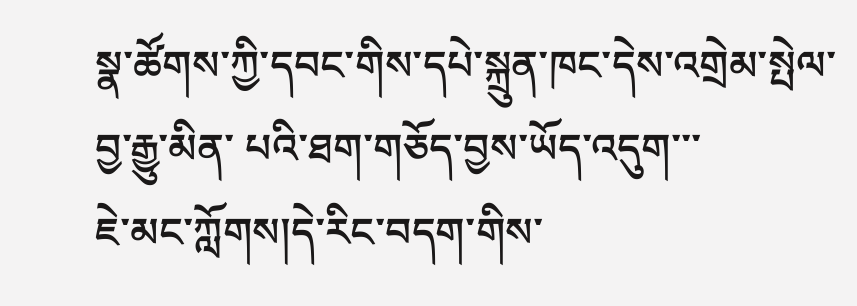སྣ་ཚོགས་ཀྱི་དབང་གིས་དཔེ་སྐྲུན་ཁང་དེས་འགྲེམ་སྤེལ་བྱ་རྒྱུ་མིན་ པའི་ཐག་གཅོད་བྱས་ཡོད་འདུག་་་
ཇེ་མང་ཀློགས།དེ་རིང་བདག་གིས་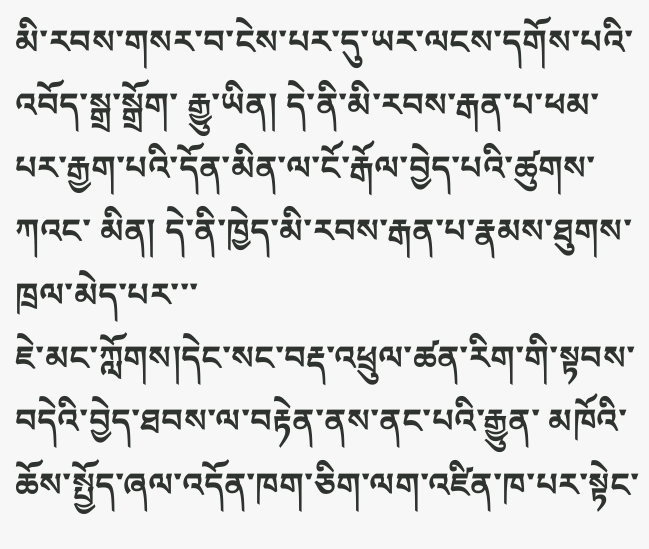མི་རབས་གསར་བ་ངེས་པར་དུ་ཡར་ལངས་དགོས་པའི་འབོད་སྒྲ་སྒྲོག་ རྒྱུ་ཡིན། དེ་ནི་མི་རབས་རྒན་པ་ཕམ་པར་རྒྱག་པའི་དོན་མིན་ལ་ངོ་རྒོལ་བྱེད་པའི་ཚུགས་ཀའང་ མིན། དེ་ནི་ཁྱེད་མི་རབས་རྒན་པ་རྣམས་ཐུགས་ཁྲལ་མེད་པར་་་
ཇེ་མང་ཀློགས།དེང་སང་བརྡ་འཕྲུལ་ཚན་རིག་གི་སྟབས་བདེའི་བྱེད་ཐབས་ལ་བརྟེན་ནས་ནང་པའི་རྒྱུན་ མཁོའི་ཆོས་སྤྱོད་ཞལ་འདོན་ཁག་ཅིག་ལག་འཛིན་ཁ་པར་སྟེང་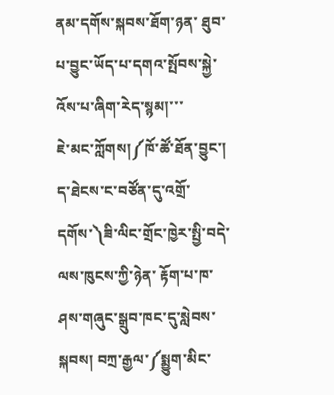ནམ་དགོས་སྐབས་ཐོག་ཉན་ ཐུབ་པ་བྱུང་ཡོད་པ་དགའ་སྤོབས་སྐྱེ་འོས་པ་ཞིག་རེད་སྙམ།་་་
ཇེ་མང་ཀློགས།༼ཁོ་ཚོ་ཐོན་བྱུང་། ད་ཐེངས་ང་བཙོན་དུ་འགྲོ་དགོས་༽ཟི་ལིང་གྲོང་ཁྱེར་སྤྱི་བདེ་ལས་ཁུངས་ཀྱི་ཉེན་ རྟོག་པ་ཁ་ཤས་གཞུང་སྒྲུབ་ཁང་དུ་སླེབས་སྐབས། བཀྲ་རྒྱལ་༼སྨྱུག་མིང་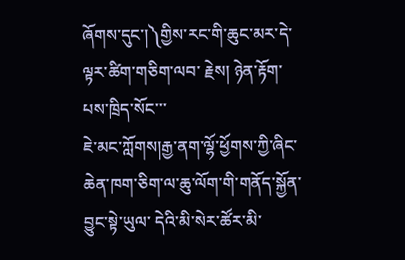ཞོགས་དུང་།༽གྱིས་རང་གི་ཆུང་མར་དེ་ལྟར་ཚིག་གཅིག་ལབ་ རྗེས། ཉེན་རྟོག་པས་ཁྲིད་སོང་་་
ཇེ་མང་ཀློགས།རྒྱ་ནག་ལྷོ་ཕྱོགས་ཀྱི་ཞིང་ཆེན་ཁག་ཅིག་ལ་ཆུ་ལོག་གི་གནོད་སྐྱོན་བྱུང་སྟེ་ཡུལ་ དེའི་མི་སེར་ཚོར་མི་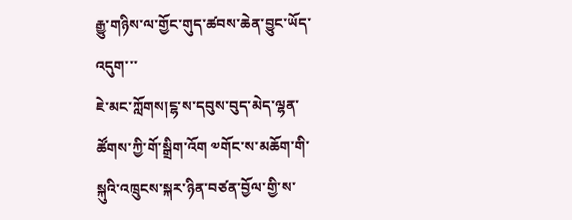རྒྱུ་གཉིས་ལ་གྱོང་གུད་ཚབས་ཆེན་བྱུང་ཡོད་འདུག་་་
ཇེ་མང་ཀློགས།ངྷ་ས་དབུས་བུད་མེད་ལྷན་ཚོགས་ཀྱི་གོ་སྒྲིག་འོག ༧གོང་ས་མཆོག་གི་སྐུའི་འཁྲུངས་སྐར་ཉིན་བཙན་བྱོལ་གྱི་ས་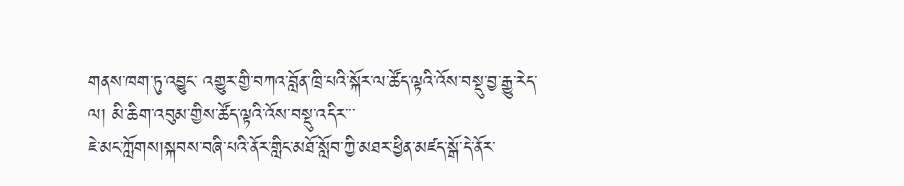གནས་ཁག་ཏུ་འབྱུང་ འགྱུར་གྱི་བཀའ་བློན་ཁྲི་པའི་སྐོར་ལ་ཚོད་ལྟའི་འོས་བསྡུ་བྱ་རྒྱུ་རེད་ལ། མི་ཆིག་འབུམ་གྱིས་ཚོད་ལྟའི་འོས་བསྡུ་འདིར་་་
ཇེ་མང་ཀློགས།སྐབས་བཞི་པའི་ནོར་གླིང་མཐོ་སློབ་ཀྱི་མཐར་ཕྱིན་མཛད་སྒོ་དེ་ནོར་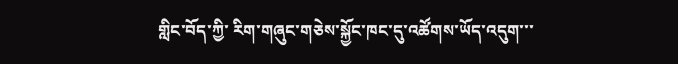གླིང་བོད་ཀྱི་ རིག་གཞུང་གཅེས་སྐྱོང་ཁང་དུ་འཚོགས་ཡོད་འདུག་་་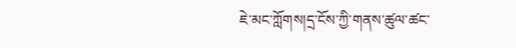ཇེ་མང་ཀློགས།དྲ་ངོས་ཀྱི་གནས་ཚུལ་ཚང་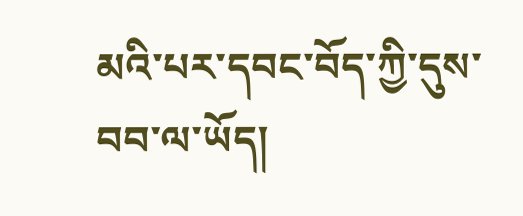མའི་པར་དབང་བོད་ཀྱི་དུས་བབ་ལ་ཡོད།